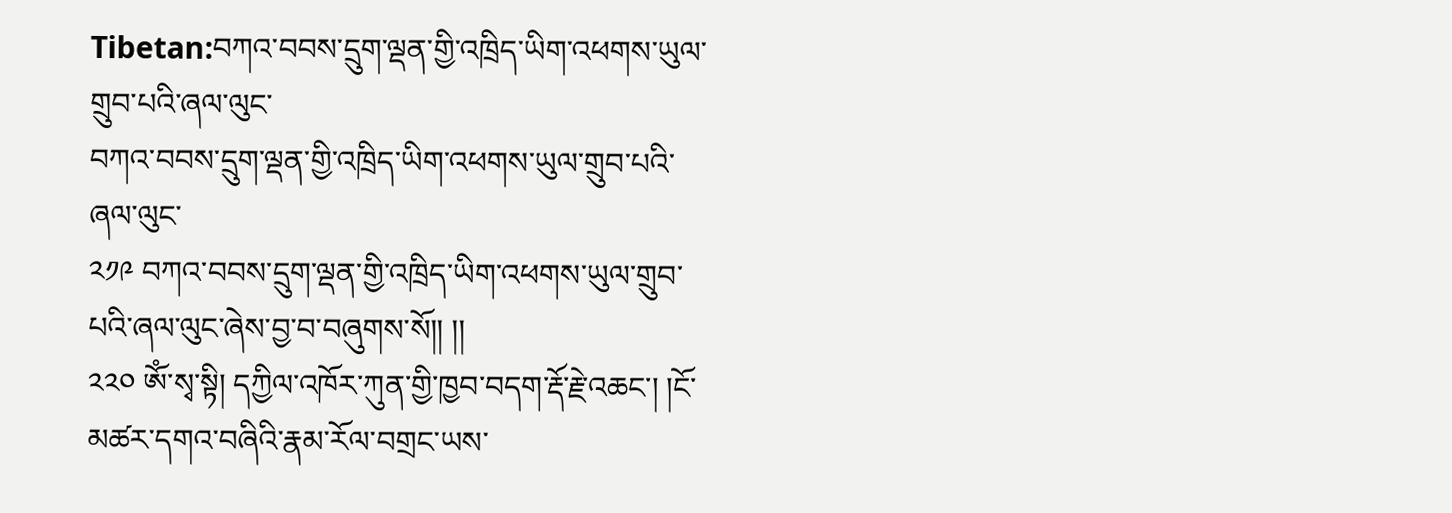Tibetan:བཀའ་བབས་དྲུག་ལྡན་གྱི་འཁྲིད་ཡིག་འཕགས་ཡུལ་གྲུབ་པའི་ཞལ་ལུང་
བཀའ་བབས་དྲུག་ལྡན་གྱི་འཁྲིད་ཡིག་འཕགས་ཡུལ་གྲུབ་པའི་ཞལ་ལུང་
༢༡༩ བཀའ་བབས་དྲུག་ལྡན་གྱི་འཁྲིད་ཡིག་འཕགས་ཡུལ་གྲུབ་པའི་ཞལ་ལུང་ཞེས་བྱ་བ་བཞུགས་སོ།། །།
༢༢༠ ༀ་སྭ་སྟི། དཀྱིལ་འཁོར་ཀུན་གྱི་ཁྱབ་བདག་རྡོ་རྗེ་འཆང་། །ངོ་མཚར་དགའ་བཞིའི་རྣམ་རོལ་བགྲང་ཡས་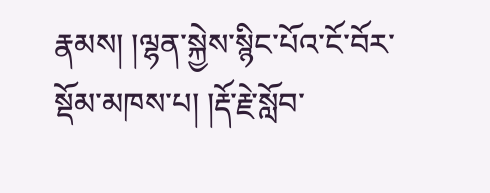རྣམས། །ལྷན་སྐྱེས་སྙིང་པོའ་ངོ་བོར་སྡོམ་མཁས་པ། །རྡོ་རྗེ་སློབ་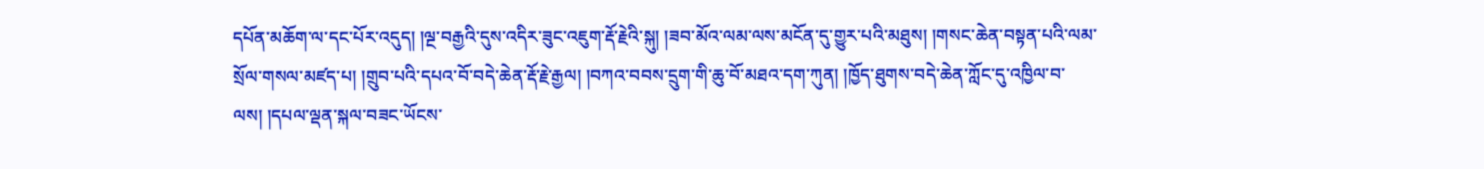དཔོན་མཆོག་ལ་དང་པོར་འདུད། །ལྔ་བརྒྱའི་དུས་འདིར་ཟུང་འཇུག་རྡོ་རྗེའི་སྐུ། །ཟབ་མོའ་ལམ་ལས་མངོན་དུ་གྱུར་པའི་མཐུས། །གསང་ཆེན་བསྟན་པའི་ལམ་སྲོལ་གསལ་མཛད་པ། །གྲུབ་པའི་དཔའ་བོ་བདེ་ཆེན་རྡོ་རྗེ་རྒྱལ། །བཀའ་བབས་དྲུག་གི་ཆུ་བོ་མཐའ་དག་ཀུན། །ཁྱོད་ཐུགས་བདེ་ཆེན་ཀློང་དུ་འཁྱིལ་བ་ལས། །དཔལ་ལྡན་སྐལ་བཟང་ཡོངས་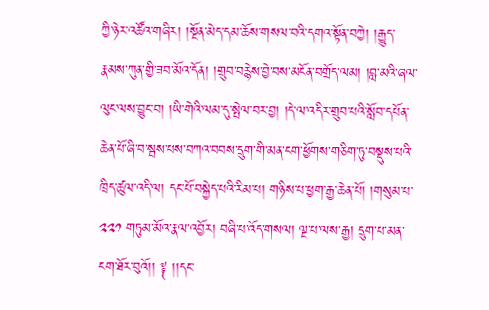ཀྱི་ཉེར་འཚོའ་གཞིར། །སྔོན་མེད་དམ་ཆོས་གསལ་བའི་དགའ་སྟོན་བཀྱེ། །རྒྱུད་རྣམས་ཀུན་གྱི་ཟབ་མོའ་དོན། །གྲུབ་བརྙེས་བྱེ་བས་མངོན་བགྲོད་ལམ། །བླ་མའི་ཞལ་ལུང་ལས་བྱུང་བ། །ཡི་གེའི་ལམ་དུ་སྤེལ་བར་བྱ། །དེ་ལ་འདིར་གྲུབ་པའི་སློབ་དཔོན་ཆེན་པོ་ཞི་བ་སྦས་པས་བཀའ་བབས་དྲུག་གི་མན་ངག་ཕྱོགས་གཅིག་ཏུ་བསྡུས་པའི་ཁྲིད་ཚུལ་འདི་ལ། དང་པོ་བསྐྱེད་པའི་རིམ་པ། གཉིས་པ་ཕྱག་རྒྱ་ཆེན་པོ། །གསུམ་པ་
༢༢༡ གཏུམ་མོའ་རྣལ་འབྱོར། བཞི་པ་འོད་གསལ། ལྔ་པ་ལས་རྒྱ། དྲུག་པ་མན་ངག་ཐོར་བུའོ།། ༈ །།དང་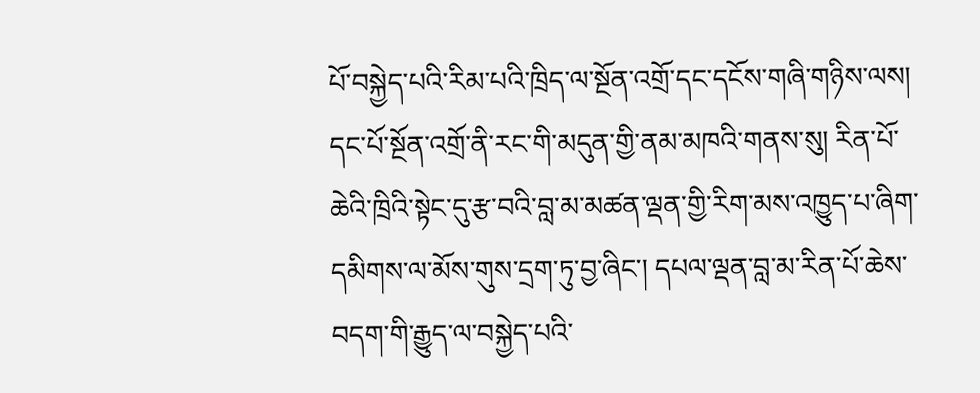པོ་བསྐྱེད་པའི་རིམ་པའི་ཁྲིད་ལ་སྔོན་འགྲོ་དང་དངོས་གཞི་གཉིས་ལས། དང་པོ་སྔོན་འགྲོ་ནི་རང་གི་མདུན་གྱི་ནམ་མཁའི་གནས་སུ། རིན་པོ་ཆེའི་ཁྲིའི་སྟེང་དུ་རྩ་བའི་བླ་མ་མཚན་ལྡན་གྱི་རིག་མས་འཁྱུད་པ་ཞིག་དམིགས་ལ་མོས་གུས་དྲག་ཏུ་བྱ་ཞིང་། དཔལ་ལྡན་བླ་མ་རིན་པོ་ཆེས་བདག་གི་རྒྱུད་ལ་བསྐྱེད་པའི་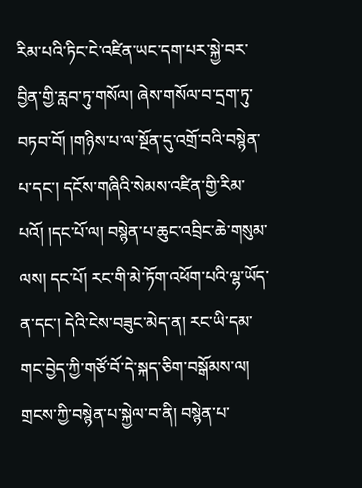རིམ་པའི་ཏིང་ངེ་འཛིན་ཡང་དག་པར་སྐྱེ་བར་བྱིན་གྱི་རླབ་ཏུ་གསོལ། ཞེས་གསོལ་བ་དྲག་ཏུ་བཏབ་བོ། །གཉིས་པ་ལ་སྔོན་དུ་འགྲོ་བའི་བསྙེན་པ་དང་། དངོས་གཞིའི་སེམས་འཛིན་གྱི་རིམ་པའོ། །དང་པོ་ལ། བསྙེན་པ་ཆུང་འབྲིང་ཆེ་གསུམ་ལས། དང་པོ། རང་གི་མེ་ཏོག་འཕོག་པའི་ལྷ་ཡོད་ན་དང་། དེའི་ངེས་བཟུང་མེད་ན། རང་ཡི་དམ་གང་བྱེད་ཀྱི་གཙོ་བོ་དེ་སྐད་ཅིག་བསྒོམས་ལ། གྲངས་ཀྱི་བསྙེན་པ་སྐྱེལ་བ་ནི། བསྙེན་པ་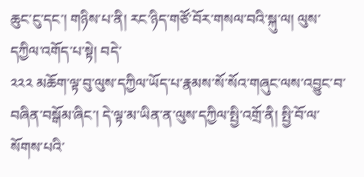ཆུང་ངུ་དང་། གཉིས་པ་ནི། རང་ཉིད་གཙོ་བོར་གསལ་བའི་སྐུ་ལ། ལུས་དཀྱིལ་འགོད་པ་སྟེ། བདེ་
༢༢༢ མཆོག་ལྟ་བུ་ལུས་དཀྱིལ་ཡོད་པ་རྣམས་སོ་སོའ་གཞུང་ལས་འབྱུང་བ་བཞིན་བསྒོམ་ཞིང་། དེ་ལྟ་མ་ཡིན་ན་ལུས་དཀྱིལ་སྤྱི་འགྲོ་ནི། སྤྱི་བོ་ལ་སོགས་པའི་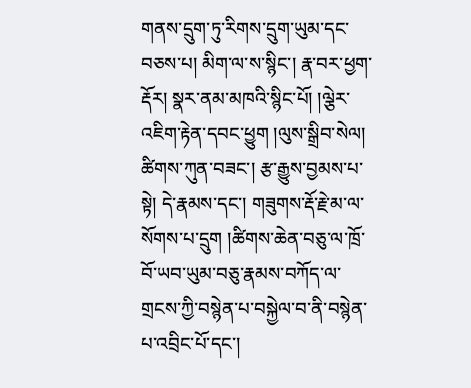གནས་དྲུག་ཏུ་རིགས་དྲུག་ཡུམ་དང་བཅས་པ། མིག་ལ་ས་སྙིང་། རྣ་བར་ཕྱག་རྡོར། སྣར་ནམ་མཁའི་སྙིང་པོ། །ལྕེར་འཇིག་རྟེན་དབང་ཕྱུག །ལུས་སྒྲིབ་སེལ། ཚིགས་ཀུན་བཟང་། རྩ་རྒྱུས་བྱམས་པ་སྟེ། དེ་རྣམས་དང་། གཟུགས་རྡོ་རྗེ་མ་ལ་སོགས་པ་དྲུག །ཚིགས་ཆེན་བཅུ་ལ་ཁྲོ་བོ་ཡབ་ཡུམ་བཅུ་རྣམས་བཀོད་ལ་གྲངས་ཀྱི་བསྙེན་པ་བསྐྱེལ་བ་ནི་བསྙེན་པ་འབྲིང་པོ་དང་།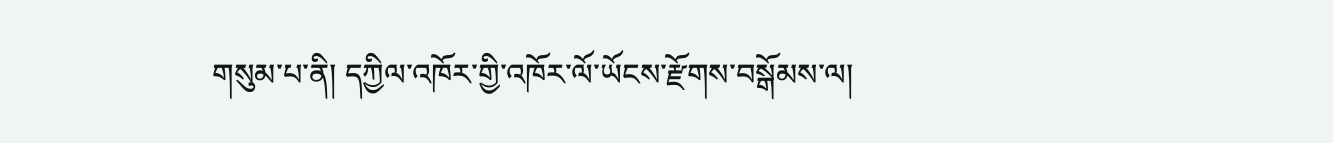གསུམ་པ་ནི། དཀྱིལ་འཁོར་གྱི་འཁོར་ལོ་ཡོངས་རྫོགས་བསྒོམས་ལ།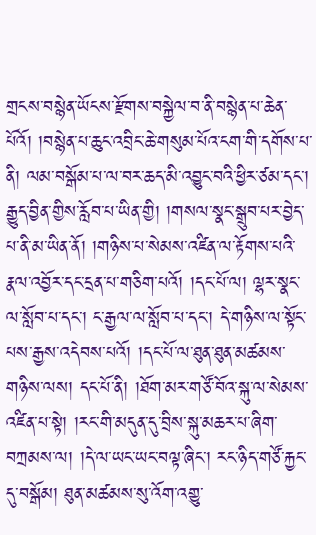གྲངས་བསྙེན་ཡོངས་རྫོགས་བསྐྱེལ་བ་ནི་བསྙེན་པ་ཆེན་པོའོ། །བསྙེན་པ་ཆུང་འབྲིང་ཆེ་གསུམ་པོའ་ངག་གི་དགོས་པ་ནི། ལམ་བསྒོམ་པ་ལ་བར་ཆད་མི་འབྱུང་བའི་ཕྱིར་ཙམ་དང་། རྒྱུད་བྱིན་གྱིས་རློབ་པ་ཡིན་གྱི། །གསལ་སྣང་སྒྲུབ་པར་བྱེད་པ་ནི་མ་ཡིན་ནོ། །གཉིས་པ་སེམས་འཛིན་ལ་རྟོགས་པའི་རྣལ་འབྱོར་དང་དྲན་པ་གཅིག་པའོ། །དང་པོ་ལ། ལྷར་སྣང་ལ་སློབ་པ་དང་། ང་རྒྱལ་ལ་སློབ་པ་དང་། དེ་གཉིས་ལ་སྟོང་པས་རྒྱས་འདེབས་པའོ། །དང་པོ་ལ་ཐུན་ཐུན་མཚམས་གཉིས་ལས། དང་པོ་ནི། །ཐོག་མར་གཙོ་བོའ་སྐུ་ལ་སེམས་འཛིན་པ་སྟེ། །རང་གི་མདུན་དུ་བྲིས་སྐུ་མཆར་པ་ཞིག་བཀྲམས་ལ། །དེ་ལ་ཡང་ཡང་བལྟ་ཞིང་། རང་ཉིད་གཙོ་རྐྱང་དུ་བསྒོམ། ཐུན་མཚམས་སུ་འོག་འགྱུ་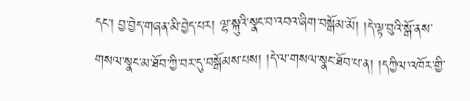དང་། བྱ་བྱེད་གཞན་མི་བྱེད་པར། ལྷ་སྐུའི་སྣང་བ་འབའ་ཞིག་བསྒོམ་མོ། །དེ་ལྟ་བུའི་སྒོ་ནས་གསལ་སྣང་མ་ཐོབ་ཀྱི་བར་དུ་བསྒོམས་པས། །དེ་ལ་གསལ་སྣང་ཐོབ་པ་ན། །དཀྱིལ་འཁོར་གྱི་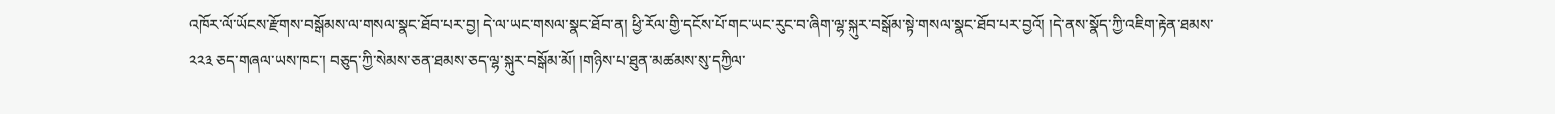འཁོར་ལོ་ཡོངས་རྫོགས་བསྒོམས་ལ་གསལ་སྣང་ཐོབ་པར་བྱ། དེ་ལ་ཡང་གསལ་སྣང་ཐོབ་ན། ཕྱི་རོལ་གྱི་དངོས་པོ་གང་ཡང་རུང་བ་ཞིག་ལྷ་སྐུར་བསྒོམ་སྟེ་གསལ་སྣང་ཐོབ་པར་བྱའོ། །དེ་ནས་སྣོད་ཀྱི་འཇིག་རྟེན་ཐམས་
༢༢༣ ཅད་གཞལ་ཡས་ཁང་། བཅུད་ཀྱི་སེམས་ཅན་ཐམས་ཅད་ལྷ་སྐུར་བསྒོམ་མོ། །གཉིས་པ་ཐུན་མཚམས་སུ་དཀྱིལ་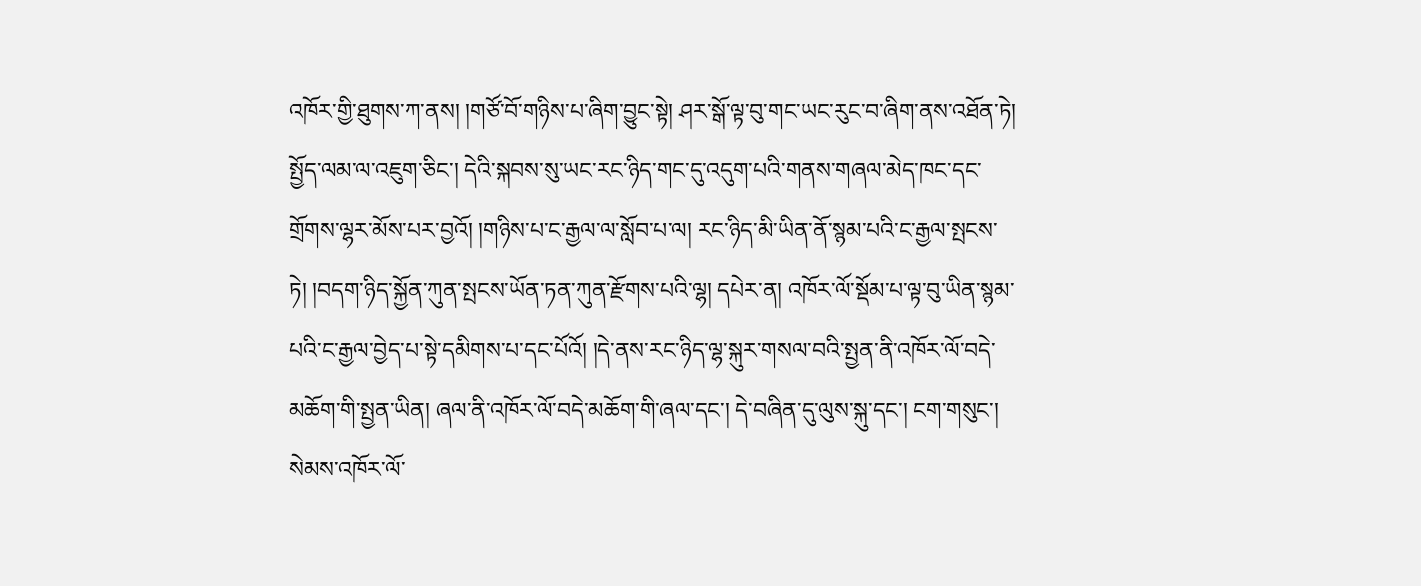འཁོར་གྱི་ཐུགས་ཀ་ནས། །གཙོ་བོ་གཉིས་པ་ཞིག་བྱུང་སྟེ། ཤར་སྒོ་ལྟ་བུ་གང་ཡང་རུང་བ་ཞིག་ནས་འཐོན་ཏེ། སྤྱོད་ལམ་ལ་འཇུག་ཅིང་། དེའི་སྐབས་སུ་ཡང་རང་ཉིད་གང་དུ་འདུག་པའི་གནས་གཞལ་མེད་ཁང་དང་གྲོགས་ལྷར་མོས་པར་བྱའོ། །གཉིས་པ་ང་རྒྱལ་ལ་སློབ་པ་ལ། རང་ཉིད་མི་ཡིན་ནོ་སྙམ་པའི་ང་རྒྱལ་སྤངས་ཏེ། །བདག་ཉིད་སྐྱོན་ཀུན་སྤངས་ཡོན་ཏན་ཀུན་རྫོགས་པའི་ལྷ། དཔེར་ན། འཁོར་ལོ་སྡོམ་པ་ལྟ་བུ་ཡིན་སྙམ་པའི་ང་རྒྱལ་བྱེད་པ་སྟེ་དམིགས་པ་དང་པོའོ། །དེ་ནས་རང་ཉིད་ལྷ་སྐུར་གསལ་བའི་སྤྱན་ནི་འཁོར་ལོ་བདེ་མཆོག་གི་སྤྱན་ཡིན། ཞལ་ནི་འཁོར་ལོ་བདེ་མཆོག་གི་ཞལ་དང་། དེ་བཞིན་དུ་ལུས་སྐུ་དང་། ངག་གསུང་། སེམས་འཁོར་ལོ་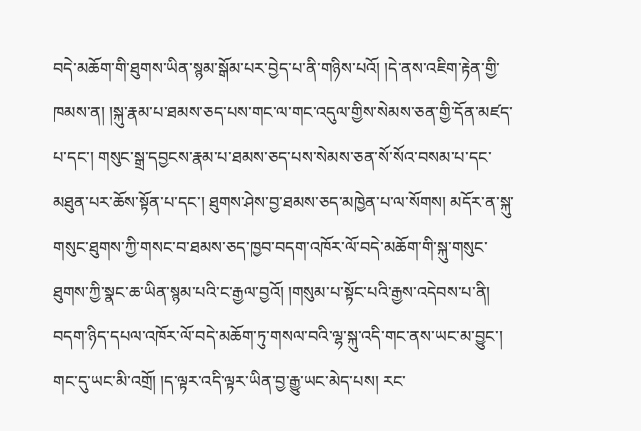བདེ་མཆོག་གི་ཐུགས་ཡིན་སྙམ་སྒོམ་པར་བྱེད་པ་ནི་གཉིས་པའོ། །དེ་ནས་འཇིག་རྟེན་གྱི་ཁམས་ན། །སྐུ་རྣམ་པ་ཐམས་ཅད་པས་གང་ལ་གང་འདུལ་གྱིས་སེམས་ཅན་གྱི་དོན་མཛད་པ་དང་། གསུང་སྒྲ་དབྱངས་རྣམ་པ་ཐམས་ཅད་པས་སེམས་ཅན་སོ་སོའ་བསམ་པ་དང་མཐུན་པར་ཆོས་སྟོན་པ་དང་། ཐུགས་ཤེས་བྱ་ཐམས་ཅད་མཁྱེན་པ་ལ་སོགས། མདོར་ན་སྐུ་གསུང་ཐུགས་ཀྱི་གསང་བ་ཐམས་ཅད་ཁྱབ་བདག་འཁོར་ལོ་བདེ་མཆོག་གི་སྐུ་གསུང་ཐུགས་ཀྱི་སྣང་ཆ་ཡིན་སྙམ་པའི་ང་རྒྱལ་བྱའོ། །གསུམ་པ་སྟོང་པའི་རྒྱས་འདེབས་པ་ནི། བདག་ཉིད་དཔལ་འཁོར་ལོ་བདེ་མཆོག་ཏུ་གསལ་བའི་ལྷ་སྐུ་འདི་གང་ནས་ཡང་མ་བྱུང་། གང་དུ་ཡང་མི་འགྲོ། །ད་ལྟར་འདི་ལྟར་ཡིན་བྱ་རྒྱུ་ཡང་མེད་པས། རང་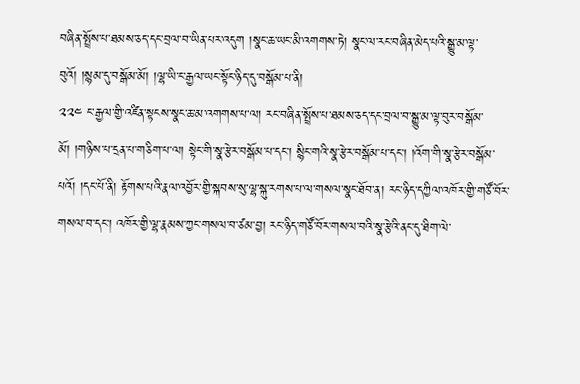བཞིན་སྤྲོས་པ་ཐམས་ཅད་དང་བྲལ་བ་ཡིན་པར་འདུག །སྣང་ཆ་ཡང་མི་འགགས་ཏེ། སྣང་ལ་རང་བཞིན་མེད་པའི་སྒྱུ་མ་ལྟ་བུའོ། །སྙམ་དུ་བསྒོམ་མོ། །ལྷ་ཡི་ང་རྒྱལ་ཡང་སྟོང་ཉིད་དུ་བསྒོམ་པ་ནི།
༢༢༤ ང་རྒྱལ་གྱི་འཛིན་སྟངས་སྣང་ཆ་མ་འགགས་པ་ལ། རང་བཞིན་སྤྲོས་པ་ཐམས་ཅད་དང་བྲལ་བ་སྒྱུ་མ་ལྟ་བུར་བསྒོམ་མོ། །གཉིས་པ་དྲན་པ་གཅིག་པ་ལ། སྟེང་གི་སྣ་རྩེར་བསྒོམ་པ་དང་། སྙིང་གའི་སྣ་རྩེར་བསྒོམ་པ་དང་། །འོག་གི་སྣ་རྩེར་བསྒོམ་པའོ། །དང་པོ་ནི། རྟོགས་པའི་རྣལ་འབྱོར་གྱི་སྐབས་སུ་ལྷ་སྐུ་རགས་པ་ལ་གསལ་སྣང་ཐོབ་ན། རང་ཉིད་དཀྱིལ་འཁོར་གྱི་གཙོ་བོར་གསལ་བ་དང་། འཁོར་གྱི་ལྷ་རྣམས་ཀྱང་གསལ་བ་ཙམ་བྱ། རང་ཉིད་གཙོ་བོར་གསལ་བའི་སྣ་རྩེའི་ནང་དུ་ཐིག་ལེ་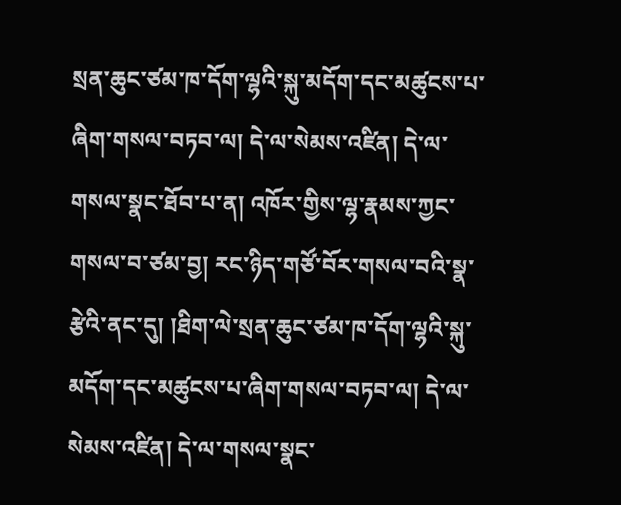སྲན་ཆུང་ཙམ་ཁ་དོག་ལྷའི་སྐུ་མདོག་དང་མཚུངས་པ་ཞིག་གསལ་བཏབ་ལ། དེ་ལ་སེམས་འཛིན། དེ་ལ་གསལ་སྣང་ཐོབ་པ་ན། འཁོར་གྱིས་ལྷ་རྣམས་ཀྱང་གསལ་བ་ཙམ་བྱ། རང་ཉིད་གཙོ་བོར་གསལ་བའི་སྣ་རྩེའི་ནང་དུ། །ཐིག་ལེ་སྲན་ཆུང་ཙམ་ཁ་དོག་ལྷའི་སྐུ་མདོག་དང་མཚུངས་པ་ཞིག་གསལ་བཏབ་ལ། དེ་ལ་སེམས་འཛིན། དེ་ལ་གསལ་སྣང་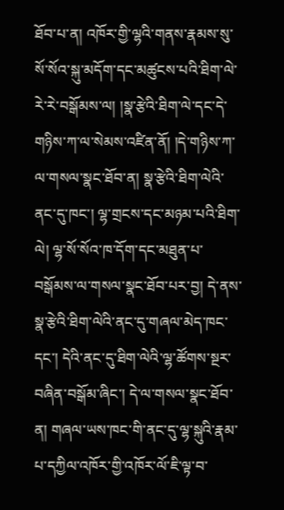ཐོབ་པ་ན། འཁོར་གྱི་ལྷའི་གནས་རྣམས་སུ་སོ་སོའ་སྐུ་མདོག་དང་མཚུངས་པའི་ཐིག་ལེ་རེ་རེ་བསྒོམས་ལ། །སྣ་རྩེའི་ཐིག་ལེ་དང་དེ་གཉིས་ཀ་ལ་སེམས་འཛིན་ནོ། །དེ་གཉིས་ཀ་ལ་གསལ་སྣང་ཐོབ་ན། སྣ་རྩེའི་ཐིག་ལེའི་ནང་དུ་ཁང་། ལྷ་གྲངས་དང་མཉམ་པའི་ཐིག་ལེ། ལྷ་སོ་སོའ་ཁ་དོག་དང་མཐུན་པ་བསྒོམས་ལ་གསལ་སྣང་ཐོབ་པར་བྱ། དེ་ནས་སྣ་རྩེའི་ཐིག་ལེའི་ནང་དུ་གཞལ་མེད་ཁང་དང་། དེའི་ནང་དུ་ཐིག་ལེའི་ལྷ་ཚོགས་སྔར་བཞིན་བསྒོམ་ཞིང་། དེ་ལ་གསལ་སྣང་ཐོབ་ན། གཞལ་ཡས་ཁང་གི་ནང་དུ་ལྷ་སྐུའི་རྣམ་པ་དཀྱིལ་འཁོར་གྱི་འཁོར་ལོ་ཇི་ལྟ་བ་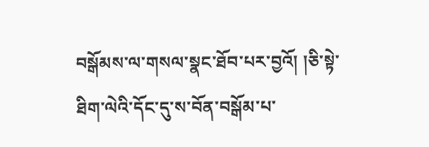བསྒོམས་ལ་གསལ་སྣང་ཐོབ་པར་བྱའོ། །ཅི་སྟེ་ཐིག་ལེའི་དོང་དུ་ས་བོན་བསྒོམ་པ་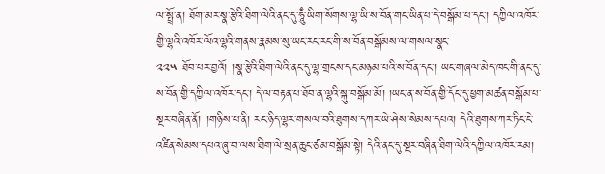ལ་སྤྲོ་ན། ཐོག་མར་སྣ་རྩེའི་ཐིག་ལེའི་ནང་དུ་ཧཱུྃ་ཡིག་སོགས་ལྷ་ཡི་ས་བོན་གང་ཡིན་པ་དེ་བསྒོམ་པ་དང་། དཀྱིལ་འཁོར་གྱི་ལྷའི་འཁོར་ལོའ་ལྷའི་གནས་རྣམས་སུ་ཡང་རང་རང་གི་ས་བོན་བསྒོམས་ལ་གསལ་སྣང་
༢༢༥ ཐོབ་པར་བྱའོ། །སྣ་རྩེའི་ཐིག་ལེའི་ནང་དུ་ལྷ་གྲངས་དང་མཉམ་པའི་ས་བོན་དང་། ཡང་གཞལ་མེད་ཁང་གི་ནང་དུ་ས་བོན་གྱི་དཀྱིལ་འཁོར་དང་། དེ་ལ་བརྟན་པ་ཐོབ་ན་ལྷའི་སྐུ་བསྒོམ་མོ། །ཡང་ན་ས་བོན་གྱི་དོང་དུ་ཕྱག་མཚན་བསྒོམ་པ་སྔར་བཞིན་ནོ། །གཉིས་པ་ནི། རང་ཉིད་ལྷར་གསལ་བའི་ཐུགས་དཀར་ཡེ་ཤེས་སེམས་དཔའ། དེའི་ཐུགས་ཀར་ཏིང་ངེ་འཛིན་སེམས་དཔའ་ཞུ་བ་ལས་ཐིག་ལེ་སྲན་ཆུང་ཙམ་བསྒོམ་སྟེ། དེའི་ནང་དུ་སྔར་བཞིན་ཐིག་ལེའི་དཀྱིལ་འཁོར་རམ།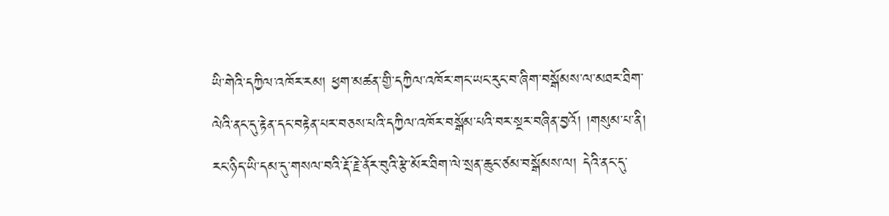ཡི་གེའི་དཀྱིལ་འཁོར་རམ། ཕྱག་མཚན་གྱི་དཀྱིལ་འཁོར་གང་ཡང་རུང་བ་ཞིག་བསྒོམས་ལ་མཐར་ཐིག་ལེའི་ནང་དུ་རྟེན་དང་བརྟེན་པར་བཅས་པའི་དཀྱིལ་འཁོར་བསྒོམ་པའི་བར་སྔར་བཞིན་བྱའོ། །གསུམ་པ་ནི། རང་ཉིད་ཡི་དམ་དུ་གསལ་བའི་རྡོ་རྗེ་ནོར་བུའི་རྩེ་མོར་ཐིག་ལེ་སྲན་ཆུང་ཙམ་བསྒོམས་ལ། དེའི་ནང་དུ་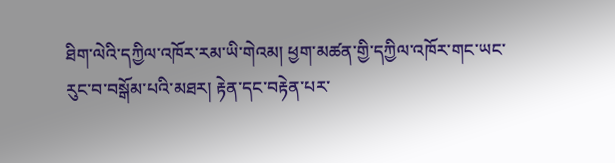ཐིག་ལེའི་དཀྱིལ་འཁོར་རམ་ཡི་གེའམ། ཕྱག་མཚན་གྱི་དཀྱིལ་འཁོར་གང་ཡང་རུང་བ་བསྒོམ་པའི་མཐར། རྟེན་དང་བརྟེན་པར་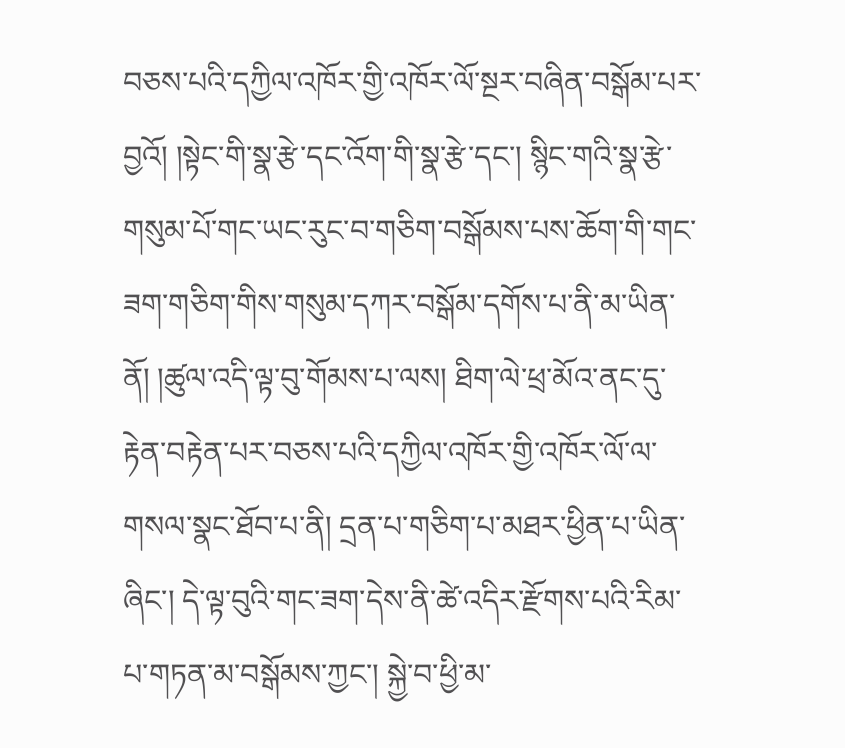བཅས་པའི་དཀྱིལ་འཁོར་གྱི་འཁོར་ལོ་སྔར་བཞིན་བསྒོམ་པར་བྱའོ། །སྟེང་གི་སྣ་རྩེ་དང་འོག་གི་སྣ་རྩེ་དང་། སྙིང་གའི་སྣ་རྩེ་གསུམ་པོ་གང་ཡང་རུང་བ་གཅིག་བསྒོམས་པས་ཆོག་གི་གང་ཟག་གཅིག་གིས་གསུམ་དཀར་བསྒོམ་དགོས་པ་ནི་མ་ཡིན་ནོ། །ཚུལ་འདི་ལྟ་བུ་གོམས་པ་ལས། ཐིག་ལེ་ཕྲ་མོའ་ནང་དུ་རྟེན་བརྟེན་པར་བཅས་པའི་དཀྱིལ་འཁོར་གྱི་འཁོར་ལོ་ལ་གསལ་སྣང་ཐོབ་པ་ནི། དྲན་པ་གཅིག་པ་མཐར་ཕྱིན་པ་ཡིན་ཞིང་། དེ་ལྟ་བུའི་གང་ཟག་དེས་ནི་ཚེ་འདིར་རྫོགས་པའི་རིམ་པ་གཏན་མ་བསྒོམས་ཀྱང་། སྐྱེ་བ་ཕྱི་མ་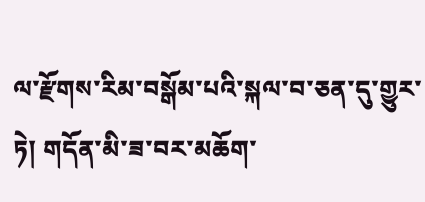ལ་རྫོགས་རིམ་བསྒོམ་པའི་སྐལ་བ་ཅན་དུ་གྱུར་ཏེ། གདོན་མི་ཟ་བར་མཆོག་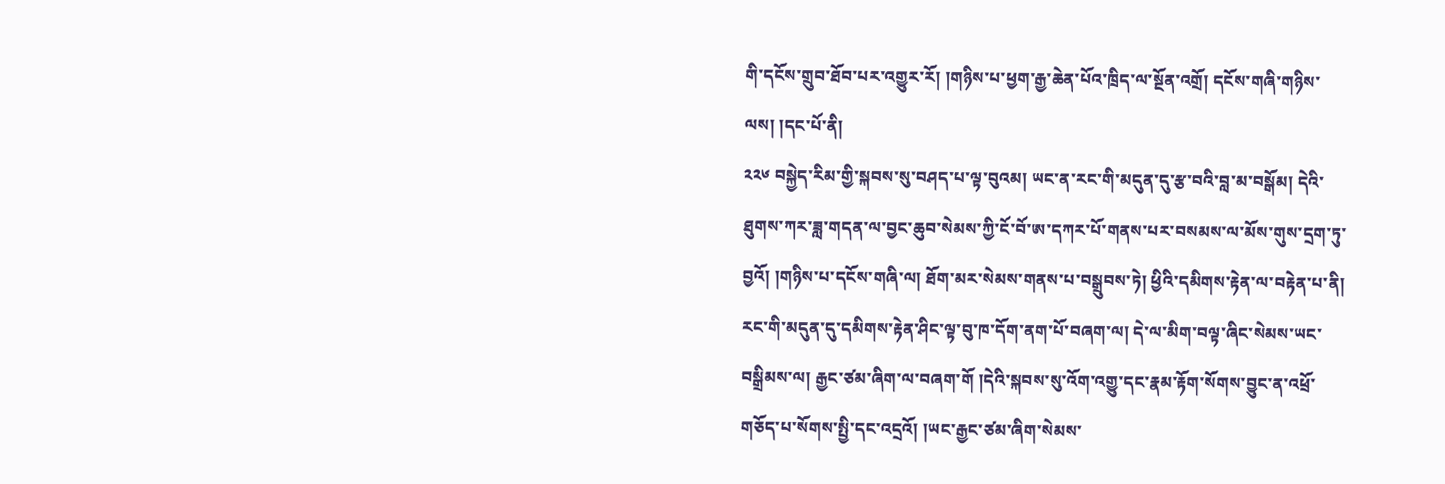གི་དངོས་གྲུབ་ཐོབ་པར་འགྱུར་རོ། །གཉིས་པ་ཕྱག་རྒྱ་ཆེན་པོའ་ཁྲིད་ལ་སྔོན་འགྲོ། དངོས་གཞི་གཉིས་ལས། །དང་པོ་ནི།
༢༢༦ བསྐྱེད་རིམ་གྱི་སྐབས་སུ་བཤད་པ་ལྟ་བུའམ། ཡང་ན་རང་གི་མདུན་དུ་རྩ་བའི་བླ་མ་བསྒོམ། དེའི་ཐུགས་ཀར་ཟླ་གདན་ལ་བྱང་ཆུབ་སེམས་ཀྱི་ངོ་བོ་ཨ་དཀར་པོ་གནས་པར་བསམས་ལ་མོས་གུས་དྲག་ཏུ་བྱའོ། །གཉིས་པ་དངོས་གཞི་ལ། ཐོག་མར་སེམས་གནས་པ་བསྒྲུབས་ཏེ། ཕྱིའི་དམིགས་རྟེན་ལ་བརྟེན་པ་ནི། རང་གི་མདུན་དུ་དམིགས་རྟེན་ཤིང་ལྟ་བུ་ཁ་དོག་ནག་པོ་བཞག་ལ། དེ་ལ་མིག་བལྟ་ཞིང་སེམས་ཡང་བསྒྲིམས་ལ། རྒྱང་ཙམ་ཞིག་ལ་བཞག་གོ །དེའི་སྐབས་སུ་འོག་འགྱུ་དང་རྣམ་རྟོག་སོགས་བྱུང་ན་འཕྲོ་གཅོད་པ་སོགས་སྤྱི་དང་འདྲའོ། །ཡང་རྒྱང་ཙམ་ཞིག་སེམས་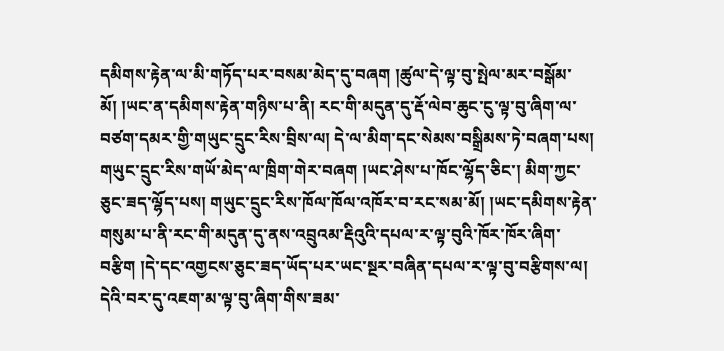དམིགས་རྟེན་ལ་མི་གཏོད་པར་བསམ་མེད་དུ་བཞག །ཚུལ་དེ་ལྟ་བུ་སྤེལ་མར་བསྒོམ་མོ། །ཡང་ན་དམིགས་རྟེན་གཉིས་པ་ནི། རང་གི་མདུན་དུ་རྡོ་ལེབ་ཆུང་ངུ་ལྟ་བུ་ཞིག་ལ་བཙག་དམར་གྱི་གཡུང་དྲུང་རིས་བྲིས་ལ། དེ་ལ་མིག་དང་སེམས་བསྒྲིམས་ཏེ་བཞག་པས། གཡུང་དྲུང་རིས་གཡོ་མེད་ལ་ཁྲིག་གེར་བཞག །ཡང་ཤེས་པ་ཁོང་ལྷོད་ཅིང་། མིག་ཀྱང་ཅུང་ཟད་ལྷོད་པས། གཡུང་དྲུང་རིས་ཁོལ་ཁོལ་འཁོར་བ་རང་སམ་མོ། །ཡང་དམིགས་རྟེན་གསུམ་པ་ནི་རང་གི་མདུན་དུ་ནས་འབྲུའམ་རྡིའུའི་དཔལ་ར་ལྟ་བུའི་ཁོར་ཁོར་ཞིག་བརྩིག །དེ་དང་འགྱངས་ཅུང་ཟད་ཡོད་པར་ཡང་སྔར་བཞིན་དཔལ་ར་ལྟ་བུ་བརྩིགས་ལ། དེའི་བར་དུ་འཇག་མ་ལྟ་བུ་ཞིག་གིས་ཟམ་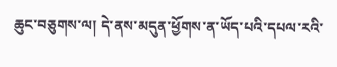ཆུང་བཅུགས་ལ། དེ་ནས་མདུན་ཕྱོགས་ན་ཡོད་པའི་དཔལ་རའི་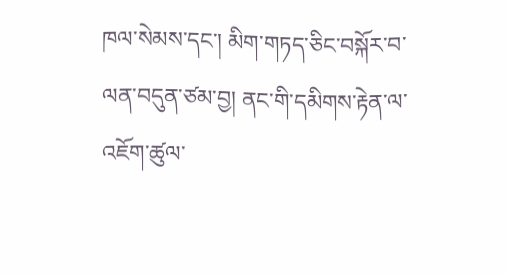ཁལ་སེམས་དང་། མིག་གཏད་ཅིང་བསྐོར་བ་ལན་བདུན་ཙམ་བྱ། ནང་གི་དམིགས་རྟེན་ལ་འཇོག་ཚུལ་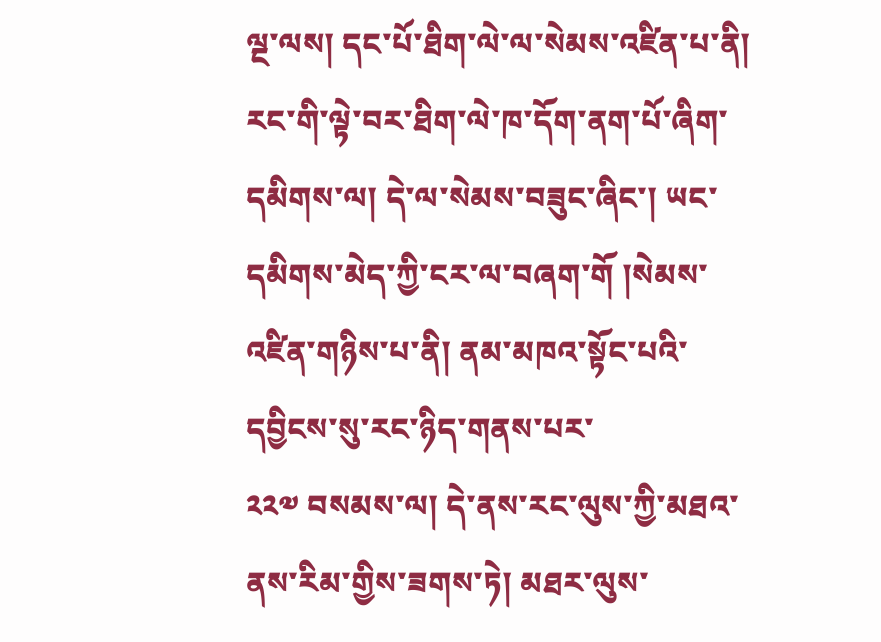ལྔ་ལས། དང་པོ་ཐིག་ལེ་ལ་སེམས་འཛིན་པ་ནི། རང་གི་ལྟེ་བར་ཐིག་ལེ་ཁ་དོག་ནག་པོ་ཞིག་དམིགས་ལ། དེ་ལ་སེམས་བཟུང་ཞིང་། ཡང་དམིགས་མེད་ཀྱི་ངར་ལ་བཞག་གོ །སེམས་འཛིན་གཉིས་པ་ནི། ནམ་མཁའ་སྟོང་པའི་དབྱིངས་སུ་རང་ཉིད་གནས་པར་
༢༢༧ བསམས་ལ། དེ་ནས་རང་ལུས་ཀྱི་མཐའ་ནས་རིམ་གྱིས་ཟགས་ཏེ། མཐར་ལུས་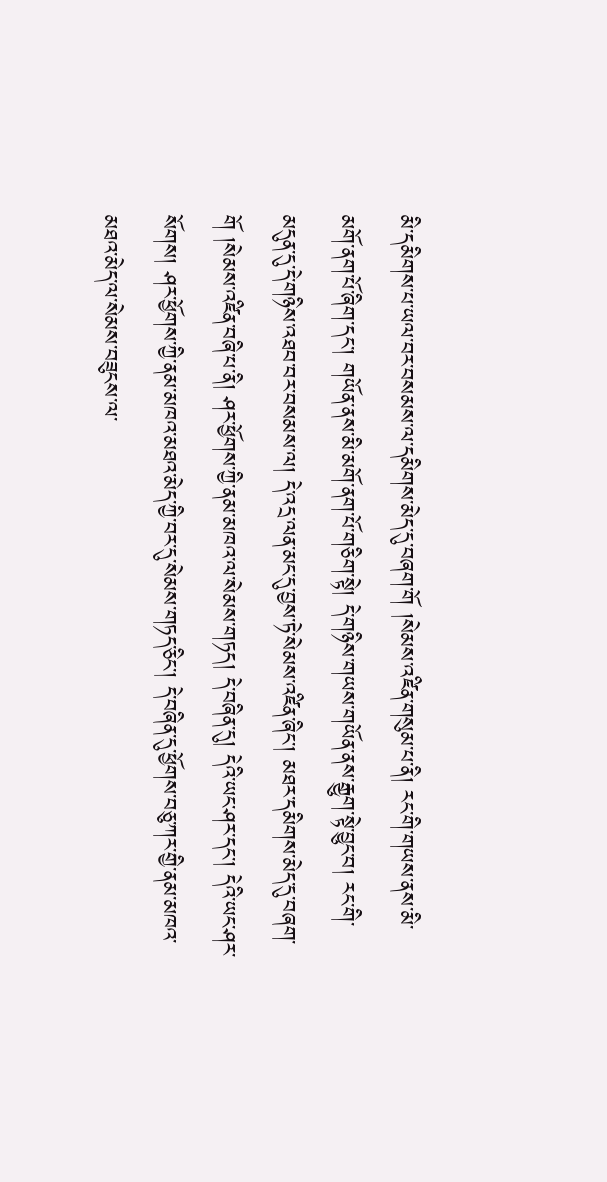མི་དམིགས་པ་ཡལ་བར་བསམས་ལ་དམིགས་མེད་དུ་བཞག་གོ །སེམས་འཛིན་གསུམ་པ་ནི། རང་གི་གཡས་ནས་མི་མགོ་ནག་པོ་ཞིག་དང་། གཡོན་ནས་མི་མགོ་ནག་པོ་གཅིག་སྟེ། དེ་གཉིས་གཡས་གཡོན་ནས་རྒྱུག་སྟེ་བྱུང་བ། རང་གི་མདུན་དུ་དེ་གཉིས་འཐབ་བར་བསམས་ལ། དེ་འདྲ་ལན་མང་དུ་བྱས་ཏེ་སེམས་འཛིན་ཞིང་། མཐར་དམིགས་མེད་དུ་བཞག་གོ །སེམས་འཛིན་བཞི་པ་ནི། ཤར་ཕྱོགས་ཀྱི་ནམ་མཁའ་ལ་སེམས་གཏད། དེ་བཞིན་དུ། དེའི་ཡང་ཤར་དང་། དེའི་ཡང་ཤར་སོགས། ཤར་ཕྱོགས་ཀྱི་ནམ་མཁའ་མཐའ་མེད་ཀྱི་བར་དུ་སེམས་གཏད་ཅིང་། དེ་བཞིན་དུ་ཕྱོགས་བཅུ་ཀར་གྱི་ནམ་མཁའ་མཐའ་མེད་ལ་སེམས་བཟུངས་ལ་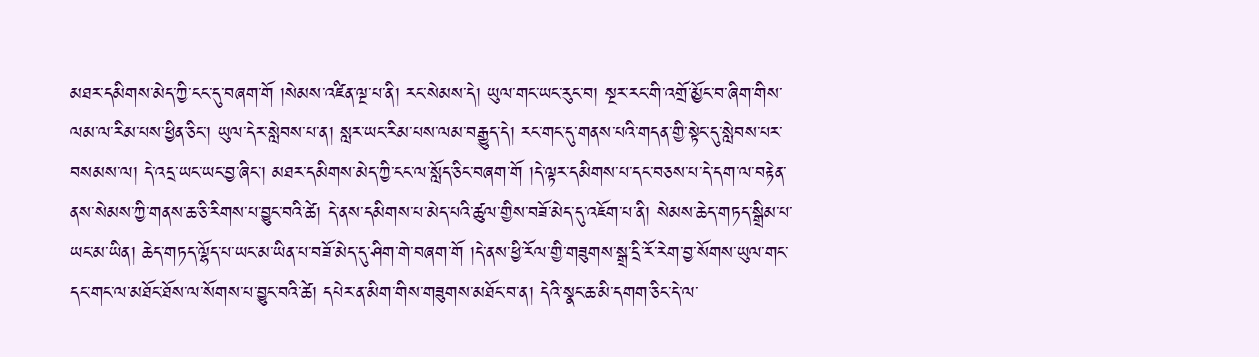མཐར་དམིགས་མེད་ཀྱི་ངང་དུ་བཞག་གོ །སེམས་འཛིན་ལྔ་པ་ནི། རང་སེམས་དེ། ཡུལ་གང་ཡང་རུང་བ། སྔར་རང་གི་འགྲོ་མྱོང་བ་ཞིག་གིས་ལམ་ལ་རིམ་པས་ཕྱིན་ཅིང་། ཡུལ་དེར་སླེབས་པ་ན། སླར་ཡང་རིམ་པས་ལམ་བརྒྱུད་དེ། རང་གང་དུ་གནས་པའི་གདན་གྱི་སྟེང་དུ་སླེབས་པར་བསམས་ལ། དེ་འདྲ་ཡང་ཡང་བྱ་ཞིང་། མཐར་དམིགས་མེད་ཀྱི་ངང་ལ་སློད་ཅིང་བཞག་གོ །དེ་ལྟར་དམིགས་པ་དང་བཅས་པ་དེ་དག་ལ་བརྟེན་ནས་སེམས་ཀྱི་གནས་ཆ་ཅི་རིགས་པ་བྱུང་བའི་ཚེ། དེ་ནས་དམིགས་པ་མེད་པའི་ཚུལ་གྱིས་བཟོ་མེད་དུ་འཇོག་པ་ནི། སེམས་ཆེད་གཏད་སྒྲིམ་པ་ཡང་མ་ཡིན། ཆེད་གཏད་ལྷོད་པ་ཡང་མ་ཡིན་པ་བཟོ་མེད་དུ་ཤིག་གེ་བཞག་གོ །དེ་ནས་ཕྱི་རོལ་གྱི་གཟུགས་སྒྲ་དྲི་རོ་རེག་བྱ་སོགས་ཡུལ་གང་དང་གང་ལ་མཐོང་ཐོས་ལ་སོགས་པ་བྱུང་བའི་ཚེ། དཔེར་ན་མིག་གིས་གཟུགས་མཐོང་བ་ན། དེའི་སྣང་ཆ་མི་དགག་ཅིང་དེ་ལ་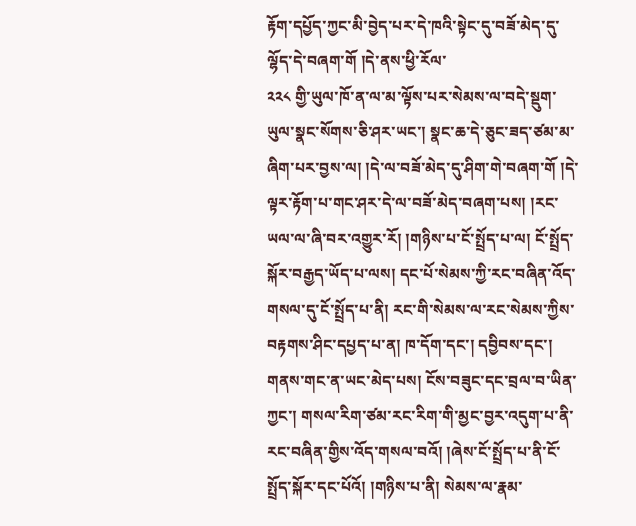རྟོག་དཔྱོད་ཀྱང་མི་བྱེད་པར་དེ་ཁའི་སྟེང་དུ་བཟོ་མེད་དུ་ལྷོད་དེ་བཞག་གོ །དེ་ནས་ཕྱི་རོལ་
༢༢༨ གྱི་ཡུལ་ཁོ་ན་ལ་མ་ལྟོས་པར་སེམས་ལ་བདེ་སྡུག་ཡུལ་སྣང་སོགས་ཅི་ཤར་ཡང་། སྣང་ཆ་དེ་ཅུང་ཟད་ཙམ་མ་ཞིག་པར་བྱས་ལ། །དེ་ལ་བཟོ་མེད་དུ་ཤིག་གེ་བཞག་གོ །དེ་ལྟར་རྟོག་པ་གང་ཤར་དེ་ལ་བཟོ་མེད་བཞག་པས། །རང་ཡལ་ལ་ཞི་བར་འགྱུར་རོ། །གཉིས་པ་ངོ་སྤྲོད་པ་ལ། ངོ་སྤྲོད་སྐོར་བརྒྱད་ཡོད་པ་ལས། དང་པོ་སེམས་ཀྱི་རང་བཞིན་འོད་གསལ་དུ་ངོ་སྤྲོད་པ་ནི། རང་གི་སེམས་ལ་རང་སེམས་ཀྱིས་བརྟགས་ཤིང་དཔྱད་པ་ན། ཁ་དོག་དང་། དབྱིབས་དང་། གནས་གང་ན་ཡང་མེད་པས། ངོས་བཟུང་དང་བྲལ་བ་ཡིན་ཀྱང་། གསལ་རིག་ཙམ་རང་རིག་གི་མྱང་བྱར་འདུག་པ་ནི་རང་བཞིན་གྱིས་འོད་གསལ་བའོ། །ཞེས་ངོ་སྤྲོད་པ་ནི་ངོ་སྤྲོད་སྐོར་དང་པོའོ། །གཉིས་པ་ནི། སེམས་ལ་རྣམ་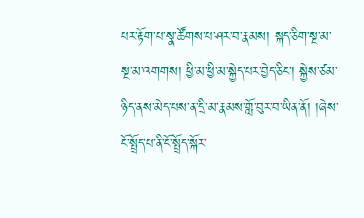པར་རྟོག་པ་སྣ་ཚོགས་པ་ཤར་བ་རྣམས། སྐད་ཅིག་སྔ་མ་སྔ་མ་འགགས། ཕྱི་མ་ཕྱི་མ་སྐྱེད་པར་བྱེད་ཅིང་། སྐྱེས་ཙམ་ཉིད་ནས་མེད་པས་ན་དྲི་མ་རྣམས་གློ་བུར་བ་ཡིན་ནོ། །ཞེས་ངོ་སྤྲོད་པ་ནི་ངོ་སྤྲོད་སྐོར་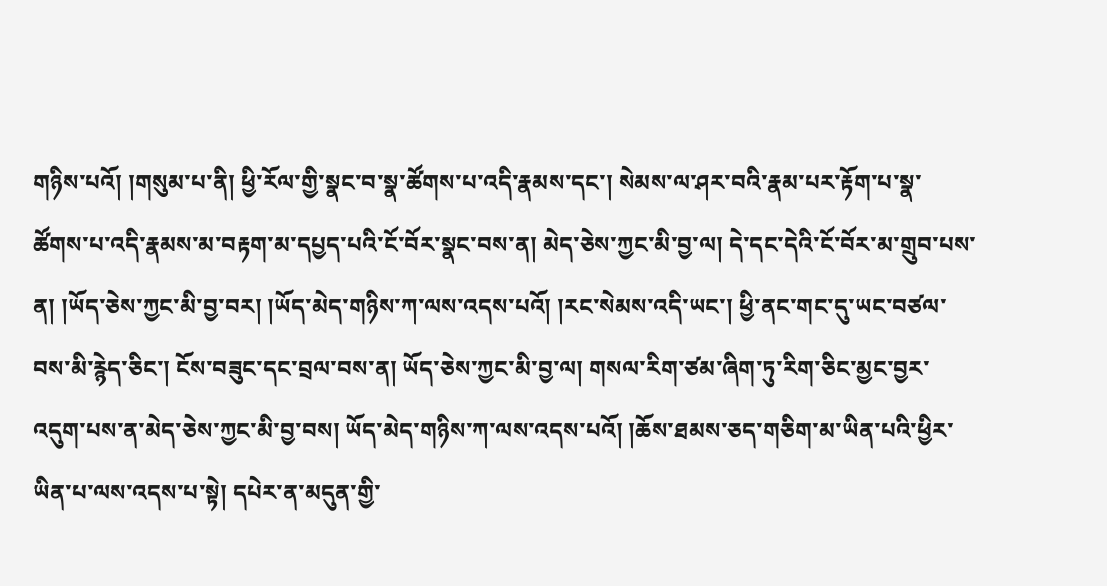གཉིས་པའོ། །གསུམ་པ་ནི། ཕྱི་རོལ་གྱི་སྣང་བ་སྣ་ཚོགས་པ་འདི་རྣམས་དང་། སེམས་ལ་ཤར་བའི་རྣམ་པར་རྟོག་པ་སྣ་ཚོགས་པ་འདི་རྣམས་མ་བརྟག་མ་དཔྱད་པའི་ངོ་བོར་སྣང་བས་ན། མེད་ཅེས་ཀྱང་མི་བྱ་ལ། དེ་དང་དེའི་ངོ་བོར་མ་གྲུབ་པས་ན། །ཡོད་ཅེས་ཀྱང་མི་བྱ་བར། །ཡོད་མེད་གཉིས་ཀ་ལས་འདས་པའོ། །རང་སེམས་འདི་ཡང་། ཕྱི་ནང་གང་དུ་ཡང་བཙལ་བས་མི་རྙེད་ཅིང་། ངོས་བཟུང་དང་བྲལ་བས་ན། ཡོད་ཅེས་ཀྱང་མི་བྱ་ལ། གསལ་རིག་ཙམ་ཞིག་ཏུ་རིག་ཅིང་མྱང་བྱར་འདུག་པས་ན་མེད་ཅེས་ཀྱང་མི་བྱ་བས། ཡོད་མེད་གཉིས་ཀ་ལས་འདས་པའོ། །ཆོས་ཐམས་ཅད་གཅིག་མ་ཡིན་པའི་ཕྱིར་ཡིན་པ་ལས་འདས་པ་སྟེ། དཔེར་ན་མདུན་གྱི་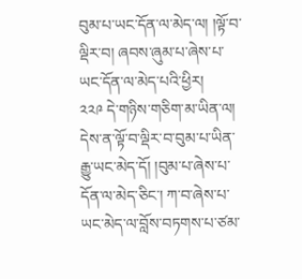བུམ་པ་ཡང་དོན་ལ་མེད་ལ། །ལྟོ་བ་ལྡིར་བ། ཞབས་ཞུམ་པ་ཞེས་པ་ཡང་དོན་ལ་མེད་པའི་ཕྱིར།
༢༢༩ དེ་གཉིས་གཅིག་མ་ཡིན་ལ། དེས་ན་ལྟོ་བ་ལྡིར་བ་བུམ་པ་ཡིན་རྒྱུ་ཡང་མེད་དོ། །བུམ་པ་ཞེས་པ་དོན་ལ་མེད་ཅིང་། ཀ་བ་ཞེས་པ་ཡང་མེད་ལ་བློས་བཏགས་པ་ཙམ་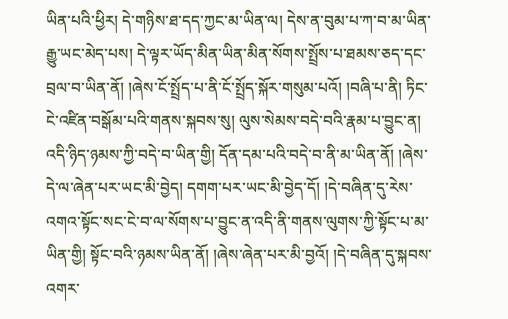ཡིན་པའི་ཕྱིར། དེ་གཉིས་ཐ་དད་ཀྱང་མ་ཡིན་ལ། དེས་ན་བུམ་པ་ཀ་བ་མ་ཡིན་རྒྱུ་ཡང་མེད་པས། དེ་ལྟར་ཡོད་མིན་ཡིན་མིན་སོགས་སྤྲོས་པ་ཐམས་ཅད་དང་བྲལ་བ་ཡིན་ནོ། །ཞེས་ངོ་སྤྲོད་པ་ནི་ངོ་སྤྲོད་སྐོར་གསུམ་པའོ། །བཞི་པ་ནི། ཏིང་ངེ་འཛིན་བསྒོམ་པའི་གནས་སྐབས་སུ། ལུས་སེམས་བདེ་བའི་རྣམ་པ་བྱུང་ན། འདི་ཉིད་ཉམས་ཀྱི་བདེ་བ་ཡིན་གྱི། དོན་དམ་པའི་བདེ་བ་ནི་མ་ཡིན་ནོ། །ཞེས་དེ་ལ་ཞེན་པར་ཡང་མི་བྱེད། དགག་པར་ཡང་མི་བྱེད་དོ། །དེ་བཞིན་དུ་རེས་འགའ་སྟོང་སང་ངེ་བ་ལ་སོགས་པ་བྱུང་ན་འདི་ནི་གནས་ལུགས་ཀྱི་སྟོང་པ་མ་ཡིན་གྱི། སྟོང་བའི་ཉམས་ཡིན་ནོ། །ཞེས་ཞེན་པར་མི་བྱའོ། །དེ་བཞིན་དུ་སྐབས་འགར་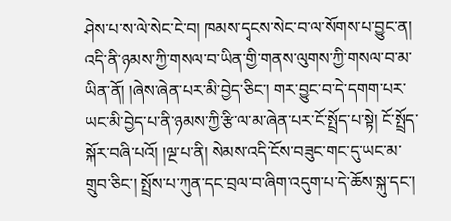ཤེས་པ་ས་ལེ་སེང་ངེ་བ། ཁམས་དྭངས་སེང་བ་ལ་སོགས་པ་བྱུང་ན། འདི་ནི་ཉམས་ཀྱི་གསལ་བ་ཡིན་གྱི་གནས་ལུགས་ཀྱི་གསལ་བ་མ་ཡིན་ནོ། །ཞེས་ཞེན་པར་མི་བྱེད་ཅིང་། གར་བྱུང་བ་དེ་དགག་པར་ཡང་མི་བྱེད་པ་ནི་ཉམས་ཀྱི་རྩི་ལ་མ་ཞེན་པར་ངོ་སྤྲོད་པ་སྟེ། ངོ་སྤྲོད་སྐོར་བཞི་པའོ། །ལྔ་པ་ནི། སེམས་འདི་ངོས་བཟུང་གང་དུ་ཡང་མ་གྲུབ་ཅིང་། སྤྲོས་པ་ཀུན་དང་བྲལ་བ་ཞིག་འདུག་པ་དེ་ཆོས་སྐུ་དང་།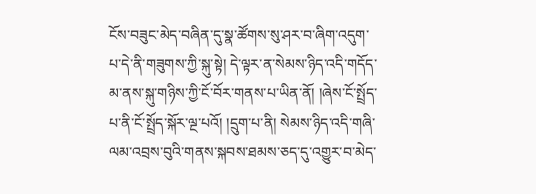ངོས་བཟུང་མེད་བཞིན་དུ་སྣ་ཚོགས་སུ་ཤར་བ་ཞིག་འདུག་པ་དེ་ནི་གཟུགས་ཀྱི་སྐུ་སྟེ། དེ་ལྟར་ན་སེམས་ཉིད་འདི་གདོད་མ་ནས་སྐུ་གཉིས་ཀྱི་ངོ་བོར་གནས་པ་ཡིན་ནོ། །ཞེས་ངོ་སྤྲོད་པ་ནི་ངོ་སྤྲོད་སྐོར་ལྔ་པའོ། །དྲུག་པ་ནི། སེམས་ཉིད་འདི་གཞི་ལམ་འབྲས་བུའི་གནས་སྐབས་ཐམས་ཅད་དུ་འགྱུར་བ་མེད་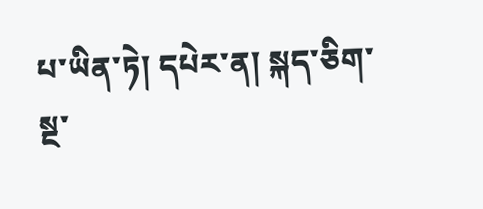པ་ཡིན་ཏེ། དཔེར་ན། སྐད་ཅིག་སྔ་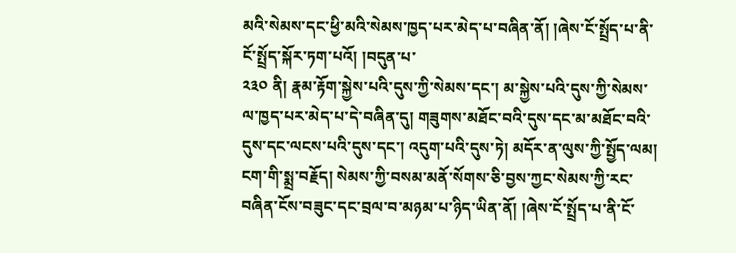མའི་སེམས་དང་ཕྱི་མའི་སེམས་ཁྱད་པར་མེད་པ་བཞིན་ནོ། །ཞེས་ངོ་སྤྲོད་པ་ནི་ངོ་སྤྲོད་སྐོར་ཏག་པའོ། །བདུན་པ་
༢༣༠ ནི། རྣམ་རྟོག་སྐྱེས་པའི་དུས་ཀྱི་སེམས་དང་། མ་སྐྱེས་པའི་དུས་ཀྱི་སེམས་ལ་ཁྱད་པར་མེད་པ་དེ་བཞིན་དུ། གཟུགས་མཐོང་བའི་དུས་དང་མ་མཐོང་བའི་དུས་དང་ལངས་པའི་དུས་དང་། འདུག་པའི་དུས་ཏེ། མདོར་ན་ལུས་ཀྱི་སྤྱོད་ལམ། ངག་གི་སྨྲ་བརྗོད། སེམས་ཀྱི་བསམ་མནོ་སོགས་ཅི་བྱས་ཀྱང་སེམས་ཀྱི་རང་བཞིན་ངོས་བཟུང་དང་བྲལ་བ་མཉམ་པ་ཉིད་ཡིན་ནོ། །ཞེས་ངོ་སྤྲོད་པ་ནི་ངོ་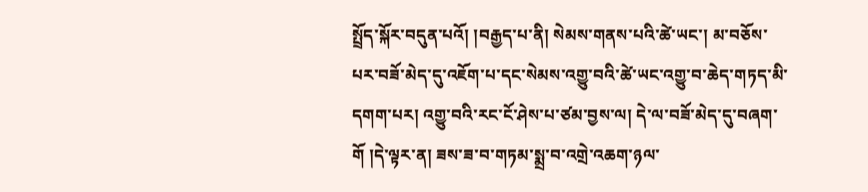སྤྲོད་སྐོར་བདུན་པའོ། །བརྒྱད་པ་ནི། སེམས་གནས་པའི་ཚེ་ཡང་། མ་བཅོས་པར་བཟོ་མེད་དུ་འཇོག་པ་དང་སེམས་འགྱུ་བའི་ཚེ་ཡང་འགྱུ་བ་ཆེད་གཏད་མི་དགག་པར། འགྱུ་བའི་རང་ངོ་ཤེས་པ་ཙམ་བྱས་ལ། དེ་ལ་བཟོ་མེད་དུ་བཞག་གོ །དེ་ལྟར་ན། ཟས་ཟ་བ་གཏམ་སྨྲ་བ་འགྲེ་འཆག་ཉལ་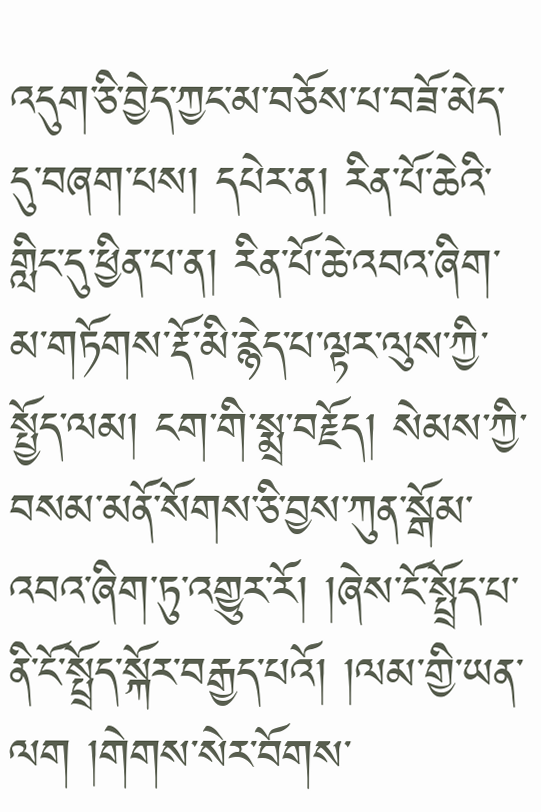འདུག་ཅི་བྱེད་ཀྱང་མ་བཅོས་པ་བཟོ་མེད་དུ་བཞག་པས། དཔེར་ན། རིན་པོ་ཆེའི་གླིང་དུ་ཕྱིན་པ་ན། རིན་པོ་ཆེ་འབའ་ཞིག་མ་གཏོགས་རྡོ་མི་རྙེད་པ་ལྟར་ལུས་ཀྱི་སྤྱོད་ལམ། ངག་གི་སྨྲ་བརྗོད། སེམས་ཀྱི་བསམ་མནོ་སོགས་ཅི་བྱས་ཀུན་སྒོམ་འབའ་ཞིག་ཏུ་འགྱུར་རོ། །ཞེས་ངོ་སྤྲོད་པ་ནི་ངོ་སྤྲོད་སྐོར་བརྒྱད་པའོ། །ལམ་གྱི་ཡན་ལག །གེགས་སེར་བོགས་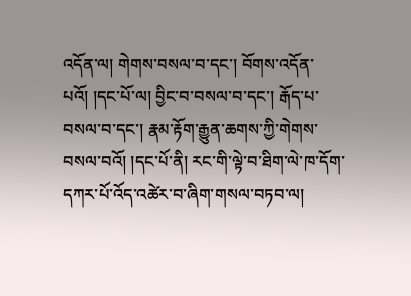འདོན་ལ། གེགས་བསལ་བ་དང་། བོགས་འདོན་པའོ། །དང་པོ་ལ། བྱིང་བ་བསལ་བ་དང་། རྒོད་པ་བསལ་བ་དང་། རྣམ་རྟོག་རྒྱུན་ཆགས་ཀྱི་གེགས་བསལ་བའོ། །དང་པོ་ནི། རང་གི་ལྟེ་བ་ཐིག་ལེ་ཁ་དོག་དཀར་པོ་འོད་འཚེར་བ་ཞིག་གསལ་བཏབ་ལ།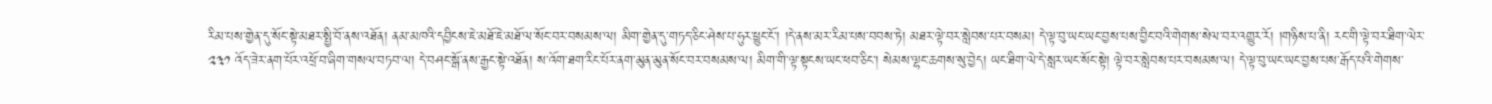རིམ་པས་གྱེན་དུ་སོང་སྟེ་མཐར་སྤྱི་བོ་ནས་འཐོན། ནམ་མཁའི་དབྱིངས་ཇེ་མཐོ་ཇེ་མཐོ་ལ་སོང་བར་བསམས་ལ། མིག་གྱེན་དུ་གཏད་ཅིང་ཤེས་པ་ཧུར་ཕྱུང་ངོ་། །དེ་ནས་མར་རིམ་པས་བབས་ཏེ། མཐར་ལྟེ་བར་སླེབས་པར་བསམ། དེ་ལྟ་བུ་ཡང་ཡང་བྱས་པས་བྱིང་བའི་གེགས་སེལ་བར་འགྱུར་རོ། །གཉིས་པ་ནི། རང་གི་ལྟེ་བར་ཐིག་ལེར་
༢༣༡ འོད་ཟེར་ནག་པོར་འཕྲོ་བ་ཞིག་གསལ་བཏབ་ལ། དེ་བཤང་སྒོ་ནས་རྒྱང་སྟེ་འཐོན། ས་འོག་ཐག་རིང་པོར་ནག་མུན་མུན་སོང་བར་བསམས་ལ། མིག་གི་ལྟ་སྟངས་ཡང་ཕབ་ཅིང་། སེམས་ལྷང་ཆགས་སུ་བྱེད། ཡང་ཐིག་ལེ་དེ་སླར་ཡང་སོང་སྟེ། ལྟེ་བར་སླེབས་པར་བསམས་ལ། དེ་ལྟ་བུ་ཡང་ཡང་བྱས་པས་རྒོད་པའི་གེགས་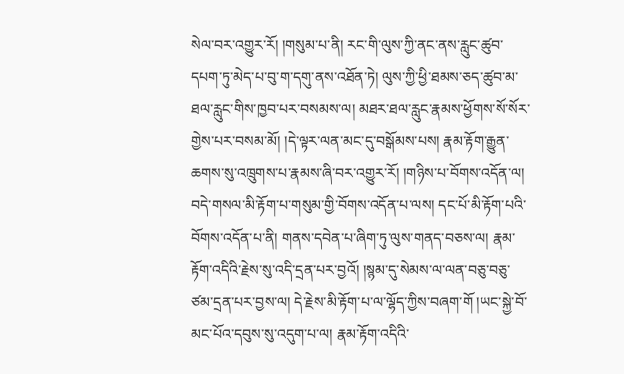སེལ་བར་འགྱུར་རོ། །གསུམ་པ་ནི། རང་གི་ལུས་ཀྱི་ནང་ནས་རླུང་ཚུབ་དཔག་ཏུ་མེད་པ་བུ་ག་དགུ་ནས་འཐོན་ཏེ། ལུས་ཀྱི་ཕྱི་ཐམས་ཅད་ཚུབ་མ་ཐལ་རླུང་གིས་ཁྱབ་པར་བསམས་ལ། མཐར་ཐལ་རླུང་རྣམས་ཕྱོགས་སོ་སོར་གྱེས་པར་བསམ་མོ། །དེ་ལྟར་ལན་མང་དུ་བསྒོམས་པས། རྣམ་རྟོག་རྒྱུན་ཆགས་སུ་འཁྲུགས་པ་རྣམས་ཞི་བར་འགྱུར་རོ། །གཉིས་པ་བོགས་འདོན་ལ། བདེ་གསལ་མི་རྟོག་པ་གསུམ་གྱི་བོགས་འདོན་པ་ལས། དང་པོ་མི་རྟོག་པའི་བོགས་འདོན་པ་ནི། གནས་དབེན་པ་ཞིག་ཏུ་ལུས་གནད་བཅས་ལ། རྣམ་རྟོག་འདིའི་རྗེས་སུ་འདི་དྲན་པར་བྱའོ། །སྙམ་དུ་སེམས་ལ་ལན་བཅུ་བཅུ་ཙམ་དྲན་པར་བྱས་ལ། དེ་རྗེས་མི་རྟོག་པ་ལ་ལྷོད་ཀྱིས་བཞག་གོ །ཡང་སྐྱེ་བོ་མང་པོའ་དབུས་སུ་འདུག་པ་ལ། རྣམ་རྟོག་འདིའི་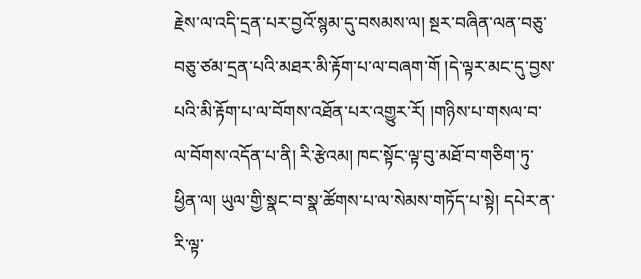རྗེས་ལ་འདི་དྲན་པར་བྱའོ་སྙམ་དུ་བསམས་ལ། སྔར་བཞིན་ལན་བཅུ་བཅུ་ཙམ་དྲན་པའི་མཐར་མི་རྟོག་པ་ལ་བཞག་གོ །དེ་ལྟར་མང་དུ་བྱས་པའི་མི་རྟོག་པ་ལ་བོགས་འཐོན་པར་འགྱུར་རོ། །གཉིས་པ་གསལ་བ་ལ་བོགས་འདོན་པ་ནི། རི་རྩེའམ། ཁང་སྟོང་ལྟ་བུ་མཐོ་བ་གཅིག་ཏུ་ཕྱིན་ལ། ཡུལ་གྱི་སྣང་བ་སྣ་ཚོགས་པ་ལ་སེམས་གཏོད་པ་སྟེ། དཔེར་ན་རི་ལྟ་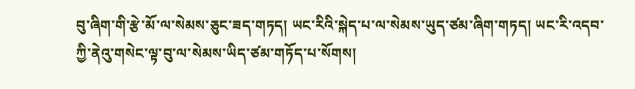བུ་ཞིག་གི་རྩེ་མོ་ལ་སེམས་ཅུང་ཟད་གཏད། ཡང་རིའི་སྐེད་པ་ལ་སེམས་ཡུད་ཙམ་ཞིག་གཏད། ཡང་རི་འདབ་ཀྱི་ནེའུ་གསེང་ལྟ་བུ་ལ་སེམས་ཡིད་ཙམ་གཏོད་པ་སོགས།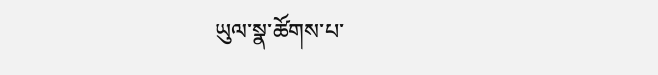ཡུལ་སྣ་ཚོགས་པ་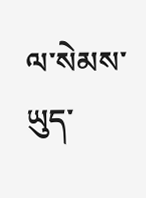ལ་སེམས་ཡུད་